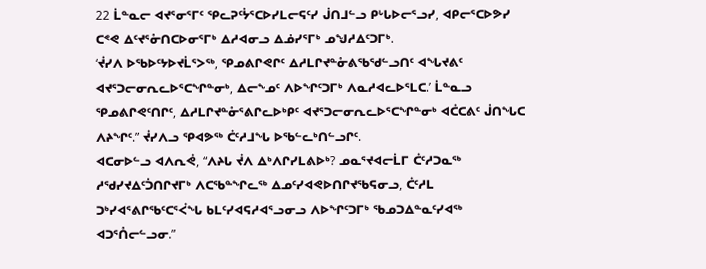22 ᒫᓐᓇᓕ ᐊᔪᕐᓂᕐᒥᑦ ᕿᓚᕈᑦᔮᕐᑕᐅᓯᒪᓕᕋᑦᓯ ᒎᑎᒧᓪᓗ ᑭᒡᒐᐅᓕᕐᓗᓯ, ᐊᑭᓕᕐᑕᐅᕗᓯ ᑕᕝᕙ ᐃᑦᔪᕐᓁᑎᑕᐅᓂᕐᒥᒃ ᐃᓱᐊᓂᓗ ᐃᓅᓯᕐᒥᒃ ᓄᖑᓱᐃᑦᑐᒥᒃ.
‘ᔫᓯᐱ ᐅᖃᐅᑦᔭᐅᔪᒫᕐᐳᖅ, ᕿᓄᕕᒋᕙᒋᑦ ᐃᓱᒪᒋᔪᓐᓁᕕᖃᖁᓪᓗᑎᑦ ᐊᖓᔪᕕᑦ ᐊᔪᕐᑐᓕᓂᕆᓚᐅᕐᑕᖏᓐᓂᒃ, ᐃᓕᖕᓄᑦ ᐱᐅᖏᑦᑐᒥᒃ ᐱᓇᓱᐊᓚᐅᕐᒪᑕ.’ ᒫᓐᓇᓗ ᕿᓄᕕᒋᕙᑦᑎᒋᑦ, ᐃᓱᒪᒋᔪᓐᓁᕐᕕᒋᓚᐅᒃᑭᑦ ᐊᔪᕐᑐᓕᓂᕆᓚᐅᕐᑕᖏᓐᓂᒃ ᐊᑖᑕᕕᑦ ᒎᑎᖓᑕ ᐱᔨᖏᑦ.” ᔫᓯᐱᓗ ᕿᐊᕗᖅ ᑖᑦᓱᒧᖓ ᐅᖃᓪᓚᒃᑎᓪᓗᒋᑦ.
ᐊᑕᓂᐅᓪᓗ ᐊᐱᕆᕚ, “ᐱᔨᒐ ᔫᐱ ᐃᒃᐱᒋᓯᒪᕕᐅᒃ? ᓄᓇᕐᔪᐊᓕᒫᒥ ᑖᑦᓱᑐᓇᖅ ᓱᖁᓯᔪᐃᑦᑑᑎᒋᔪᒥᒃ ᐱᑕᖃᓐᖏᓚᖅ ᐃᓄᑦᓯᐊᕙᐅᑎᒋᔪᖃᕋᓂᓗ, ᑖᑦᓱᒪ ᑐᒃᓯᐊᕐᕕᒋᖃᑦᑕᕐᐹᖓ ᑲᒪᑦᓯᐊᕋᓱᐊᕐᓗᓂᓗ ᐱᐅᖏᑦᑐᒥᒃ ᖃᓄᑐᐃᓐᓇᑦᓯᐊᖅ ᐊᑐᕐᑍᓕᓪᓗᓂ.”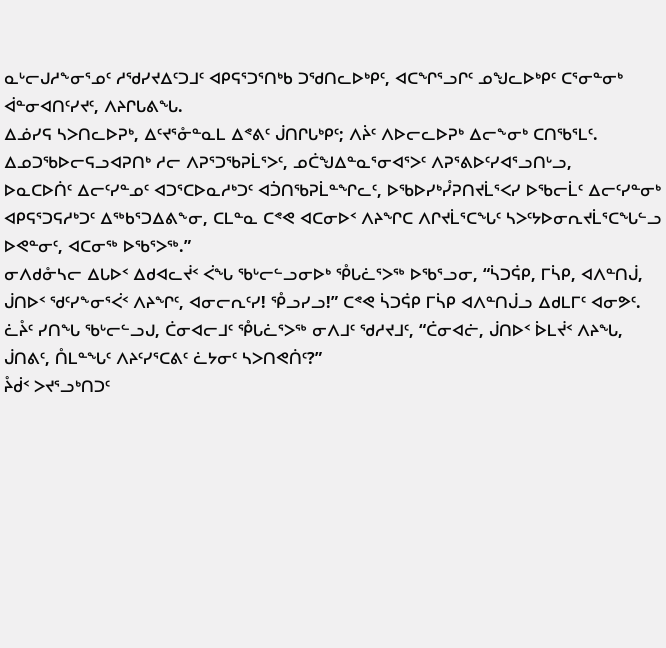ᓇᒡᓕᒍᓱᖕᓂᕐᓄᑦ ᓱᖁᓯᔪᐃᑦᑐᒧᑦ ᐊᑭᕋᕐᑐᕐᑎᒃᑲ ᑐᖁᑎᓚᐅᒃᑭᑦ, ᐊᑕᖏᕐᓗᒋᑦ ᓄᖑᓚᐅᒃᑭᑦ ᑕᕐᓂᓐᓂᒃ ᐋᓐᓂᐊᑎᑦᓯᔪᑦ, ᐱᔨᒋᒐᕕᖓ.
ᐃᓅᓯᕋ ᓴᐳᑎᓚᐅᕈᒃ, ᐃᑦᔪᕐᓁᓐᓇᒪ ᐃᕝᕕᑦ ᒎᑎᒋᒐᒃᑭᑦ; ᐱᔩᑦ ᐱᐅᓕᓚᐅᕈᒃ ᐃᓕᖕᓂᒃ ᑕᑎᖃᕐᒪᑦ.
ᐃᓄᑐᖃᐅᓕᕋᓗᐊᕈᑎᒃ ᓱᓕ ᐱᕈᕐᑐᖃᕈᒫᕐᐳᑦ, ᓄᑖᖑᐃᓐᓇᕐᓂᐊᕐᐳᑦ ᐱᕈᕐᕕᐅᑦᓯᐊᕐᓗᑎᒡᓗ,
ᐅᓇᑕᐅᑏᑦ ᐃᓕᑦᓯᓐᓄᑦ ᐊᑐᕐᑕᐅᓇᓱᒃᑐᑦ ᐊᑑᑎᖃᕈᒫᓐᖏᓚᑦ, ᐅᖃᐅᓯᒃᓮᕈᑎᔪᒫᕐᐸᓯ ᐅᖃᓕᒫᑦ ᐃᓕᑦᓯᓐᓂᒃ ᐊᑭᕋᕐᑐᕋᓱᒃᑐᑦ ᐃᖅᑲᕐᑐᐃᕕᖕᓂ, ᑕᒪᓐᓇ ᑕᕝᕙ ᐊᑕᓂᐅᑉ ᐱᔨᖏᑕ ᐱᒋᔪᒫᕐᑕᖓᑦ ᓴᐳᑦᔭᐅᓂᕆᔪᒫᕐᑕᖓᓪᓗ ᐅᕙᓐᓂᑦ, ᐊᑕᓂᖅ ᐅᖃᕐᐳᖅ.”
ᓂᐱᑯᓁᓴᓕ ᐃᒐᐅᑉ ᐃᑯᐊᓚᔫᑉ ᐹᖓ ᖃᒡᓕᓪᓗᓂᐅᒃ ᕾᒐᓛᕐᐳᖅ ᐅᖃᕐᓗᓂ, “ᓵᑐᕌᑭ, ᒥᓵᑭ, ᐊᐱᓐᑎᒎ, ᒎᑎᐅᑉ ᖁᑦᓯᖕᓂᕐᐹᑉ ᐱᔨᖏᑦ, ᐊᓂᓕᕆᑦᓯ! ᕾᓗᓯᓗ!” ᑕᕝᕙ ᓵᑐᕌᑭ ᒥᓵᑭ ᐊᐱᓐᑎᒎᓗ ᐃᑯᒪᒥᑦ ᐊᓂᕗᑦ.
ᓛᔧᑦ ᓯᑎᖓ ᖃᒡᓕᓪᓗᒍ, ᑖᓂᐊᓕᒧᑦ ᕾᒐᓛᕐᐳᖅ ᓂᐱᒧᑦ ᖁᓱᔪᒧᑦ, “ᑖᓂᐊᓖ, ᒎᑎᐅᑉ ᐆᒪᔫᑉ ᐱᔨᖓ, ᒎᑎᕕᑦ, ᑍᒪᓐᖓᑦ ᐱᔨᑦᓯᕐᑕᕕᑦ ᓛᔭᓂᑦ ᓴᐳᑎᕙᑏᑦ?”
ᔧᑰᑉ ᐳᔪᕐᓗᒃᑎᑐᑦ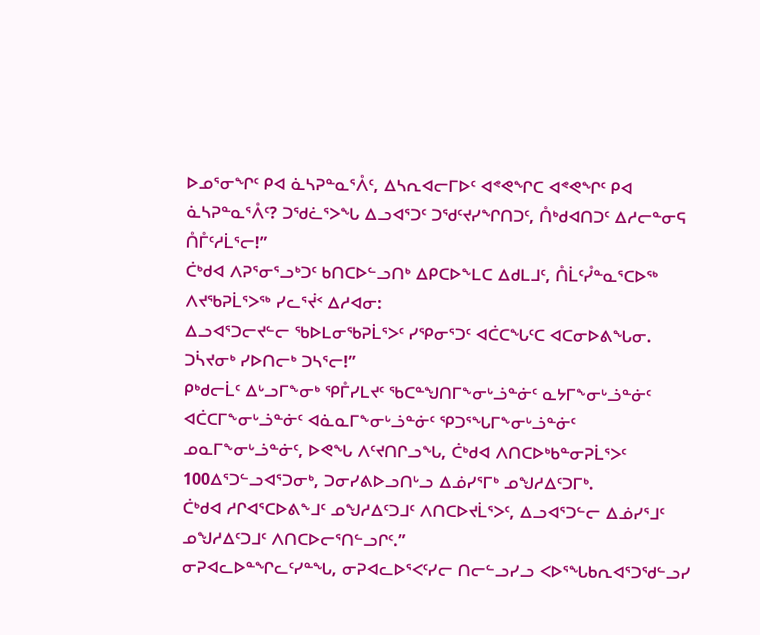ᐅᓄᕐᓂᖏᑦ ᑭᐊ ᓈᓴᕈᓐᓇᕐᐰᑦ, ᐃᓴᕆᐊᓕᒥᐅᑦ ᐊᕝᕙᖏᑕ ᐊᕝᕙᖏᑦ ᑭᐊ ᓈᓴᕈᓐᓇᕐᐰᑦ? ᑐᖁᓛᕐᐳᖓ ᐃᓗᐊᕐᑐᑦ ᑐᖁᑦᔪᓯᖏᑎᑐᑦ, ᑍᒃᑯᐊᑎᑐᑦ ᐃᓱᓕᓐᓂᕋ ᑍᒤᑦᓱᒫᕐᓕ!”
ᑖᒃᑯᐊ ᐱᕈᕐᓂᕐᓗᒃᑐᑦ ᑲᑎᑕᐅᓪᓗᑎᒃ ᐃᑭᑕᐅᖕᒪᑕ ᐃᑯᒪᒧᑦ, ᑍᒫᑦᓮᓐᓇᕐᑕᐅᖅ ᐱᔪᖃᕈᒫᕐᐳᖅ ᓯᓚᕐᔫᑉ ᐃᓱᐊᓂ:
ᐃᓗᐊᕐᑐᓕᔪᓪᓕ ᖃᐅᒪᓂᖃᕈᒫᕐᐳᑦ ᓯᕿᓂᕐᑐᑦ ᐊᑖᑕᖓᑦᑕ ᐊᑕᓂᐅᕕᖓᓂ. ᑐᓵᔪᓂᒃ ᓯᐅᑎᓕᒃ ᑐᓴᕐᓕ!”
ᑭᒃᑯᓕᒫᑦ ᐃᒡᓗᒥᖕᓂᒃ ᕿᒤᓯᒪᔪᑦ ᖃᑕᓐᖑᑎᒥᖕᓂᒡᓘᓐᓃᑦ ᓇᔭᒥᖕᓂᒡᓘᓐᓃᑦ ᐊᑖᑕᒥᖕᓂᒡᓘᓐᓃᑦ ᐊᓈᓇᒥᖕᓂᒡᓘᓐᓃᑦ ᕿᑐᕐᖓᒥᖕᓂᒡᓘᓐᓃᑦ ᓄᓇᒥᖕᓂᒡᓘᓐᓃᑦ, ᐅᕙᖓ ᐱᑦᔪᑎᒋᓗᖓ, ᑖᒃᑯᐊ ᐱᑎᑕᐅᒃᑲᓐᓂᕈᒫᕐᐳᑦ 100ᐃᕐᑐᓪᓗᐊᕐᑐᓂᒃ, ᑐᓂᓯᕕᐅᓗᑎᒡᓗ ᐃᓅᓯᕐᒥᒃ ᓄᖑᓱᐃᑦᑐᒥᒃ.
ᑖᒃᑯᐊ ᓱᒋᐊᕐᑕᐅᕕᖕᒧᑦ ᓄᖑᓱᐃᑦᑐᒧᑦ ᐱᑎᑕᐅᔪᒫᕐᐳᑦ, ᐃᓗᐊᕐᑐᓪᓕ ᐃᓅᓯᕐᒧᑦ ᓄᖑᓱᐃᑦᑐᒧᑦ ᐱᑎᑕᐅᓕᕐᑎᓪᓗᒋᑦ.”
ᓂᕈᐊᓚᐅᓐᖏᓚᑦᓯᓐᖓ, ᓂᕈᐊᓚᐅᕐᐸᑦᓯᓕ ᑎᓕᓪᓗᓯᓗ ᐸᐅᕐᖓᑲᕆᐊᕐᑐᖁᓪᓗᓯ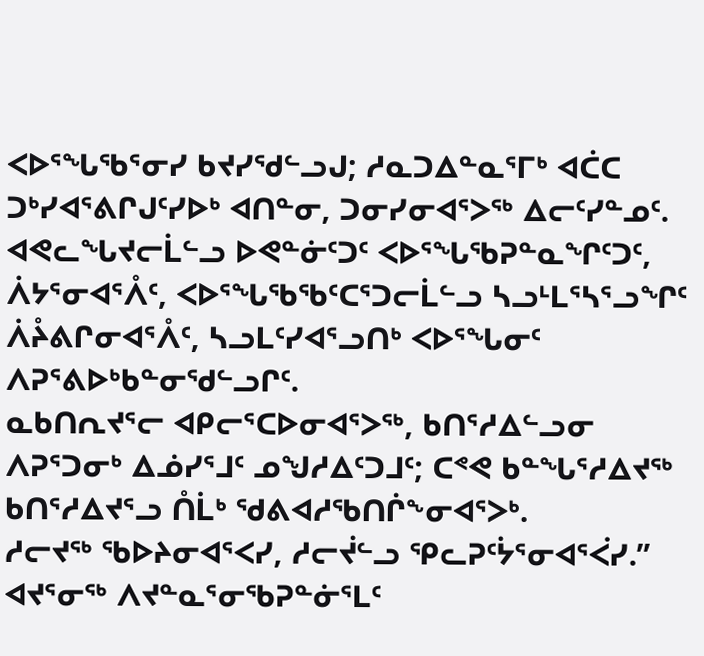ᐸᐅᕐᖓᖃᕐᓂᓯ ᑲᔪᓯᖁᓪᓗᒍ; ᓱᓇᑐᐃᓐᓇᕐᒥᒃ ᐊᑖᑕ ᑐᒃᓯᐊᕐᕕᒋᒍᑦᓯᐅᒃ ᐊᑎᓐᓂ, ᑐᓂᓯᓂᐊᕐᐳᖅ ᐃᓕᑦᓯᓐᓄᑦ.
ᐊᕙᓚᖓᔪᓕᒫᓪᓗ ᐅᕙᓐᓃᑦᑐᑦ ᐸᐅᕐᖓᖃᕈᓐᓇᖏᑦᑐᑦ, ᐲᔭᕐᓂᐊᕐᐰᑦ, ᐸᐅᕐᖓᖃᖃᑦᑕᕐᑐᓕᒫᓪᓗ ᓴᓗᒻᒪᕐᓴᕐᓗᖏᑦ ᐲᔧᕕᒋᓂᐊᕐᐰᑦ, ᓴᓗᒪᑦᓯᐊᕐᓗᑎᒃ ᐸᐅᕐᖓᓂᑦ ᐱᕈᕐᕕᐅᒃᑲᓐᓂᖁᓪᓗᒋᑦ.
ᓇᑲᑎᕆᔪᕐᓕ ᐊᑭᓕᕐᑕᐅᓂᐊᕐᐳᖅ, ᑲᑎᕐᓱᐃᓪᓗᓂ ᐱᕈᕐᑐᓂᒃ ᐃᓅᓯᕐᒧᑦ ᓄᖑᓱᐃᑦᑐᒧᑦ; ᑕᕝᕙ ᑲᓐᖓᕐᓱᐃᔪᖅ ᑲᑎᕐᓱᐃᔪᕐᓗ ᑍᒫᒃ ᖁᕕᐊᓱᖃᑎᒌᖕᓂᐊᕐᐳᒃ.
ᓱᓕᔪᖅ ᖃᐅᔨᓂᐊᕐᐸᓯ, ᓱᓕᔫᓪᓗ ᕿᓚᕈᑦᔮᕐᓂᐊᕐᐹᓯ.”
ᐊᔪᕐᓂᖅ ᐱᔪᓐᓇᕐᓂᖃᕈᓐᓃᕐᒪᑦ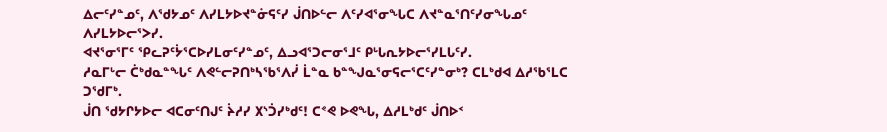ᐃᓕᑦᓯᓐᓄᑦ, ᐱᖁᔭᓄᑦ ᐱᓯᒪᔭᐅᔪᓐᓃᕋᑦᓯ ᒎᑎᐅᓪᓕ ᐱᑦᓯᐊᕐᓂᖓᑕ ᐱᔪᓐᓇᕐᑎᑦᓯᓂᖓᓄᑦ ᐱᓯᒪᔭᐅᓕᕐᐳᓯ.
ᐊᔪᕐᓂᕐᒥᑦ ᕿᓚᕈᑦᔮᕐᑕᐅᓯᒪᓂᑦᓯᓐᓄᑦ, ᐃᓗᐊᕐᑐᓕᓂᕐᒧᑦ ᑭᒡᒐᕆᔭᐅᓕᕐᓯᒪᒐᑦᓯ.
ᓱᓇᒥᒡᓕ ᑖᒃᑯᓇᓐᖓᑦ ᐱᕙᓪᓕᕈᑎᒃᓴᖃᕐᐱᓰ ᒫᓐᓇ ᑲᓐᖑᓇᕐᓂᕋᓕᕐᑕᑦᓯᓐᓂᒃ? ᑕᒪᒃᑯᐊ ᐃᓱᖃᕐᒪᑕ ᑐᖁᒥᒃ.
ᒎᑎ ᖁᔭᒋᔭᐅᓕ ᐊᑕᓂᑦᑎᒍᑦ ᔩᓱᓯ ᙭ᔅᑑᓯᒃᑯᑦ! ᑕᕝᕙ ᐅᕙᖓ, ᐃᓱᒪᒃᑯᑦ ᒎᑎᐅᑉ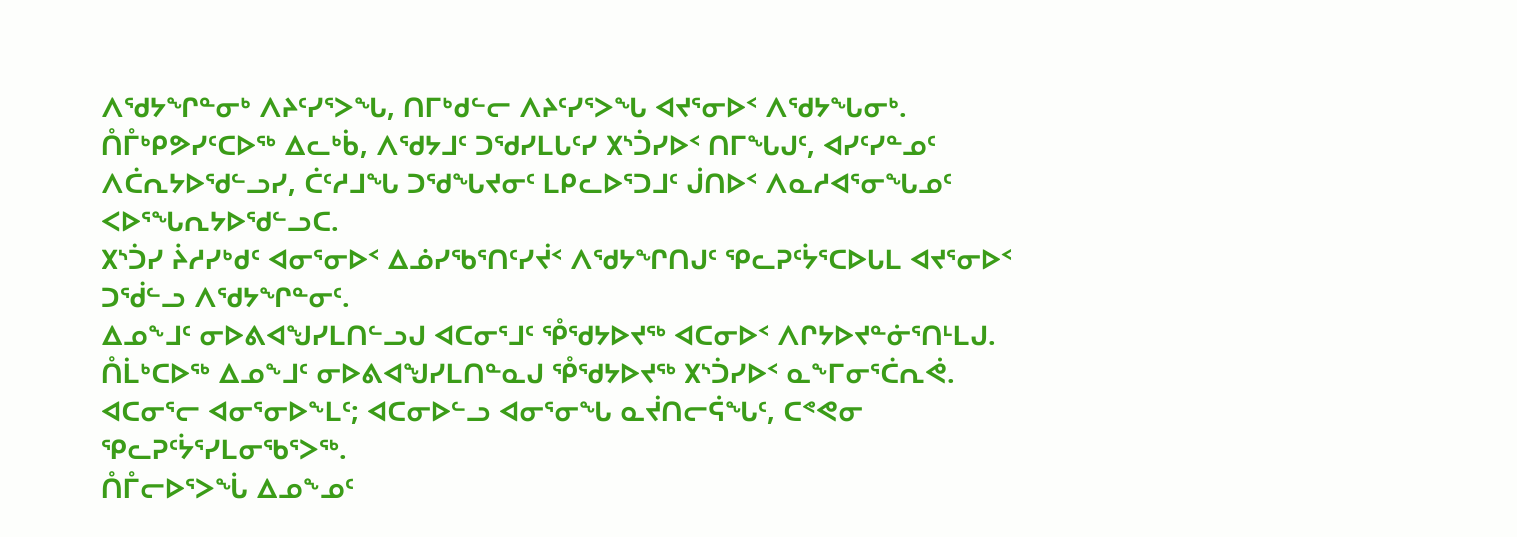ᐱᖁᔭᖏᓐᓂᒃ ᐱᔨᑦᓯᕐᐳᖓ, ᑎᒥᒃᑯᓪᓕ ᐱᔨᑦᓯᕐᐳᖓ ᐊᔪᕐᓂᐅᑉ ᐱᖁᔭᖓᓂᒃ.
ᑍᒤᒃᑭᕗᓯᑦᑕᐅᖅ ᐃᓚᒃᑳ, ᐱᖁᔭᒧᑦ ᑐᖁᓯᒪᒐᑦᓯ ᙭ᔅᑑᓯᐅᑉ ᑎᒥᖓᒍᑦ, ᐊᓯᑦᓯᓐᓄᑦ ᐱᑖᕆᔭᐅᖁᓪᓗᓯ, ᑖᑦᓱᒧᖓ ᑐᖁᖓᔪᓂᑦ ᒪᑭᓚᐅᕐᑐᒧᑦ ᒎᑎᐅᑉ ᐱᓇᓱᐊᕐᓂᖓᓄᑦ ᐸᐅᕐᖓᕆᔭᐅᖁᓪᓗᑕ.
᙭ᔅᑑᓯ ᔩᓱᓯᒃᑯᑦ ᐊᓂᕐᓂᐅᑉ ᐃᓅᓯᖃᕐᑎᑦᓯᔫᑉ ᐱᖁᔭᖏᑎᒍᑦ ᕿᓚᕈᑦᔮᕐᑕᐅᒐᒪ ᐊᔪᕐᓂᐅᑉ ᑐᖂᓪᓗ ᐱᖁᔭᖏᓐᓂᑦ.
ᐃᓄᖕᒧᑦ ᓂᐅᕕᐊᖑᓯᒪᑎᓪᓗᒍ ᐊᑕᓂᕐᒧᑦ ᕾᖁᔭᐅᔪᖅ ᐊᑕᓂᐅᑉ ᐱᒋᔭᐅᔪᓐᓃᕐᑎᒻᒪᒍ. ᑍᒫᒃᑕᐅᖅ ᐃᓄᖕᒧᑦ ᓂᐅᕕᐊᖑᓯᒪᑎᓐᓇᒍ ᕾᖁᔭᐅᔪᖅ ᙭ᔅᑑᓯᐅᑉ ᓇᖕᒥᓂᕐᑖᕆᕚ.
ᐊᑕᓂᕐᓕ ᐊᓂᕐᓂᐅᖕᒪᑦ; ᐊᑕᓂᐅᓪᓗ ᐊᓂᕐᓂᖓ ᓇᔫᑎᓕᕌᖓᑦ, ᑕᕝᕙᓂ ᕿᓚᕈᑦᔮᕐᓯᒪᓂᖃᕐᐳᖅ.
ᑍᒤᓕᐅᕐᐳᖔ ᐃᓄᖕᓄᑦ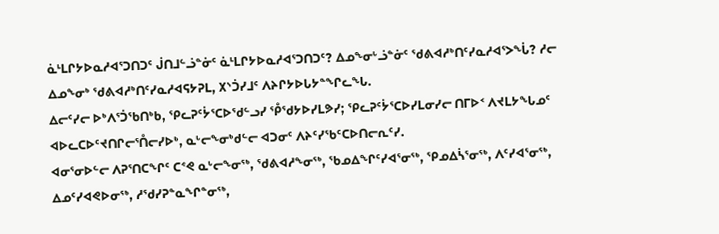ᓈᒻᒪᒋᔭᐅᓇᓱᐊᕐᑐᑎᑐᑦ ᒎᑎᒧᓪᓘᓐᓃᑦ ᓈᒻᒪᒋᔭᐅᓇᓱᐊᕐᑐᑎᑐᑦ? ᐃᓄᖕᓂᒡᓘᓐᓃᑦ ᖁᕕᐊᓱᒃᑎᑦᓯᓇᓱᐊᕐᐳᖔ? ᓱᓕ ᐃᓄᖕᓂᒃ ᖁᕕᐊᓱᒃᑎᑦᓯᓇᓱᐊᕋᔭᕈᒪ, ᙭ᔅᑑᓯᒧᑦ ᐱᔨᒋᔭᐅᒐᔭᓐᖏᓚᖓ.
ᐃᓕᑦᓯᓕ ᐅᒃᐱᕐᑑᖃᑎᒃᑲ, ᕿᓚᕈᑦᔮᕐᑕᐅᖁᓪᓗᓯ ᕾᖁᔭᐅᓯᒪᕗᓯ; ᕿᓚᕈᑦᔮᕐᑕᐅᓯᒪᓂᓯᓕ ᑎᒥᐅᑉ ᐱᔪᒪᔭᖓᓄᑦ ᐊᐅᓚᑕᐅᑦᔪᑎᒋᓕᕐᑍᓕᓯᐅᒃ, ᓇᒡᓕᖕᓂᒃᑯᓪᓕ ᐊᑐᓂᑦ ᐱᔨᑦᓯᖃᑦᑕᐅᑎᓕᕆᑦᓯ.
ᐊᓂᕐᓂᐅᓪᓕ ᐱᕈᕐᑎᑕᖏᑦ ᑕᕝᕙ ᓇᒡᓕᖕᓂᖅ, ᖁᕕᐊᓱᖕᓂᖅ, ᖃᓄᐃᖏᑦᓯᐊᕐᓂᖅ, ᕿᓄᐃᓵᕐᓂᖅ, ᐱᑦᓯᐊᕐᓂᖅ, ᐃᓄᑦᓯᐊᕙᐅᓂᖅ, ᓱᖁᓯᕈᓐᓇᖏᓐᓂᖅ,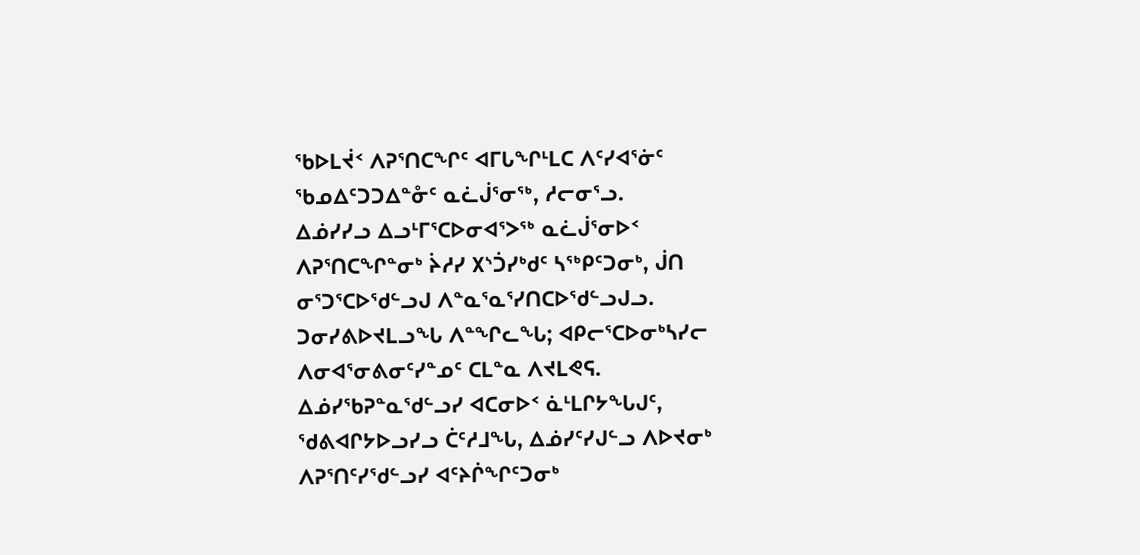ᖃᐅᒪᔫᑉ ᐱᕈᕐᑎᑕᖏᑦ ᐊᒥᒐᖏᒻᒪᑕ ᐱᑦᓯᐊᕐᓃᑦ ᖃᓄᐃᑦᑐᑐᐃᓐᓁᑦ ᓇᓛᒎᕐᓂᖅ, ᓱᓕᓂᕐᓗ.
ᐃᓅᓯᓯᓗ ᐃᓗᒻᒥᕐᑕᐅᓂᐊᕐᐳᖅ ᓇᓛᒎᕐᓂᐅᑉ ᐱᕈᕐᑎᑕᖏᓐᓂᒃ ᔩᓱᓯ ᙭ᔅᑑᓯᒃᑯᑦ ᓴᖅᑭᑦᑐᓂᒃ, ᒎᑎ ᓂᕐᑐᕐᑕᐅᖁᓪᓗᒍ ᐱᓐᓇᕐᓇᕐᓯᑎᑕᐅᖁᓪᓗᒍᓗ.
ᑐᓂᓯᕕᐅᔪᒪᓗᖓ ᐱᓐᖏᓚᖓ; ᐊᑭᓕᕐᑕᐅᓂᒃᓴᓯᓕ ᐱᓂᐊᕐᓂᕕᓂᑦᓯᓐᓄᑦ ᑕᒪᓐᓇ ᐱᔪᒪᕙᕋ.
ᐃᓅᓯᖃᕈᓐᓇᖁᓪᓗᓯ ᐊᑕᓂᐅᑉ ᓈᒻᒪᒋᔭᖓᒍᑦ, ᖁᕕᐊᒋᔭᐅᓗᓯᓗ ᑖᑦᓱᒧᖓ, ᐃᓅᓯᑦᓯᒍᓪᓗ ᐱᐅᔪᓂᒃ ᐱᕈᕐᑎᑦᓯᖁᓪᓗᓯ ᐊᑦᔨᒌᖏᑦᑐᓂᒃ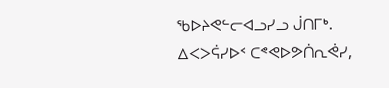ᖃᐅᔨᕙᓪᓕᐊᓗᓯᓗ ᒎᑎᒥᒃ.
ᐃᐸᐳᕌᓯᐅᑉ ᑕᕝᕙᐅᕗᑏᕆᕚᓯ,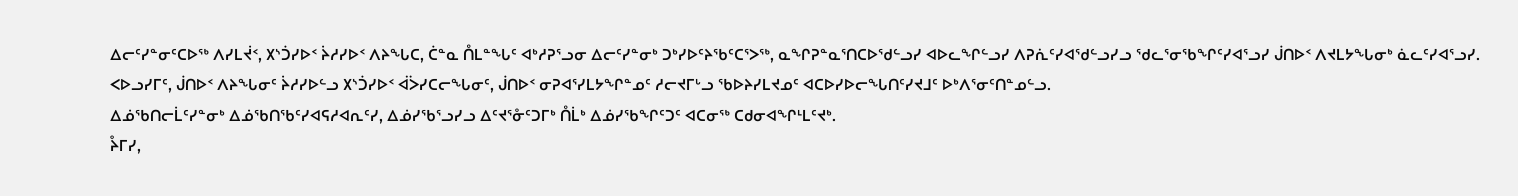ᐃᓕᑦᓯᓐᓂᑦᑕᐅᖅ ᐱᓯᒪᔫᑉ, ᙭ᔅᑑᓯᐅᑉ ᔩᓱᓯᐅᑉ ᐱᔨᖓᑕ, ᑖᓐᓇ ᑍᒪᓐᖓᑦ ᐊᒃᓱᕈᕐᓗᓂ ᐃᓕᑦᓯᓐᓂᒃ ᑐᒃᓯᐅᑦᔨᖃᑦᑕᕐᐳᖅ, ᓇᖏᕈᓐᓇᕐᑎᑕᐅᖁᓪᓗᓯ ᐊᐅᓚᖏᓪᓗᓯ ᐱᕈᕇᑦᓯᐊᖁᓪᓗᓯᓗ ᖁᓚᕐᓂᖃᖏᑦᓯᐊᕐᓗᓯ ᒎᑎᐅᑉ ᐱᔪᒪᔭᖓᓂᒃ ᓈᓚᑦᓯᐊᕐᓗᓯ.
ᐸᐅᓗᓯᒥᑦ, ᒎᑎᐅᑉ ᐱᔨᖓᓂᑦ ᔩᓱᓯᐅᓪᓗ ᙭ᔅᑑᓯᐅᑉ ᐋᐴᓯᑕᓕᖓᓂᑦ, ᒎᑎᐅᑉ ᓂᕈᐊᕐᓯᒪᔭᖏᓐᓄᑦ ᓱᓕᔪᒥᒡᓗ ᖃᐅᔨᓯᒪᔪᓄᑦ ᐊᑕᐅᓯᐅᓕᖓᑎᑦᓯᔪᒧᑦ ᐅᒃᐱᕐᓂᑦᑎᓐᓄᓪᓗ.
ᐃᓅᖃᑎᓕᒫᑦᓯᓐᓂᒃ ᐃᓅᖃᑎᖃᑦᓯᐊᕋᓱᐊᕆᑦᓯ, ᐃᓅᓯᖃᕐᓗᓯᓗ ᐃᑦᔪᕐᓁᑦᑐᒥᒃ ᑍᒫᒃ ᐃᓅᓯᖃᖏᑦᑐᑦ ᐊᑕᓂᖅ ᑕᑯᓂᐊᖏᒻᒪᑦᔪᒃ.
ᔧᒥᓯ,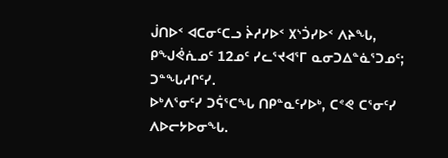ᒎᑎᐅᑉ ᐊᑕᓂᑦᑕᓗ ᔩᓱᓯᐅᑉ ᙭ᔅᑑᓯᐅᑉ ᐱᔨᖓ, ᑭᖑᕚᕇᓄᑦ 12ᓄᑦ ᓯᓚᕐᔪᐊᕐᒥ ᓇᓂᑐᐃᓐᓈᕐᑐᓄᑦ; ᑐᓐᖓᓱᒋᑦᓯ.
ᐅᒃᐱᕐᓂᑦᓯ ᑐᕌᕐᑕᖓ ᑎᑭᓐᓇᑦᓯᐅᒃ, ᑕᕝᕙ ᑕᕐᓂᑦᓯ ᐱᐅᓕᔭᐅᓂᖓ.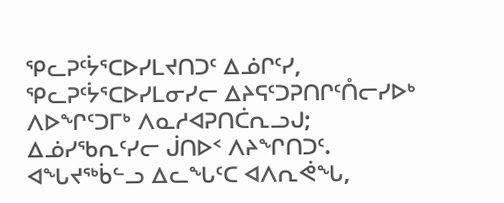ᕿᓚᕈᑦᔮᕐᑕᐅᓯᒪᔪᑎᑐᑦ ᐃᓅᒋᑦᓯ, ᕿᓚᕈᑦᔮᕐᑕᐅᓯᒪᓂᓯᓕ ᐃᔨᕋᑦᑐᕈᑎᒋᑦᑍᓕᓯᐅᒃ ᐱᐅᖏᑦᑐᒥᒃ ᐱᓇᓱᐊᕈᑎᑖᕆᓗᒍ; ᐃᓅᓯᖃᕆᑦᓯᓕ ᒎᑎᐅᑉ ᐱᔨᖏᑎᑐᑦ.
ᐊᖓᔪᖅᑳᓪᓗ ᐃᓚᖓᑦᑕ ᐊᐱᕆᕚᖓ,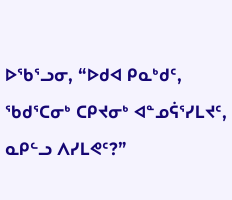ᐅᖃᕐᓗᓂ, “ᐅᑯᐊ ᑭᓇᒃᑯᑦ, ᖃᑯᕐᑕᓂᒃ ᑕᑭᔪᓂᒃ ᐊᓐᓄᕌᕐᓯᒪᔪᑦ, ᓇᑭᓪᓗ ᐱᓯᒪᕙᑦ?”